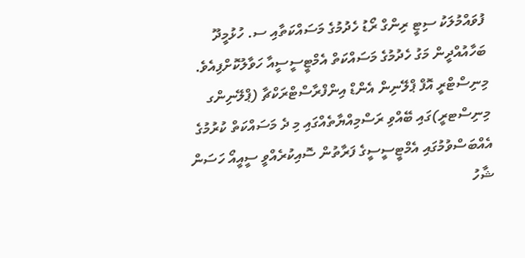ފުވައްމުލަކު ސިޓީ ރިންގް ރޯޑު ހެދުމުގެ މަސައްކަތާއި ސ. ހުޅުމީދޫ ބަހާއުއްދީން މަގު ހެދުމުގެ މަސައްކަތް އެމްޓީސީސީއާ ހަވާލުކޮށްފިއެވެ.
މިނިސްޓްރީ އޮފް ޕްލޭނިން އެންޑް އިންފްރާސްޓްރަކްޗާ (ޕްލޭނިންގ މިނިސްޓރީ)ގައި ބޭއްވި ރަސްމިއްޔާތެއްގައި މި ދެ މަސައްކަތް ކުރުމުގެ އެއްބަސްވުމުގައި އެމްޓީސީސީގެ ފަރާތުން ސޮއިކުރެއްވީ ސީއީއޯ ހަސަން ޝާހު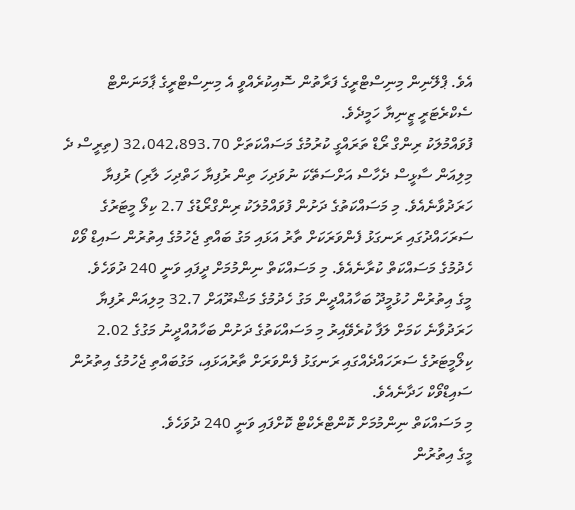އެވެ. ޕްލޭނިން މިނިސްޓްރީގެ ފަރާތުން ސޮއިކުރެއްވީ އެ މިނިސްޓްރީގެ ޕާމަނަންޓް ސެކްރެޓަރީ ޒީނިޔާ ހަމީދެވެ.
ފުވައްމުލަކު ރިންގް ރޯޑް ތަރައްގީ ކުރުމުގެ މަސައްކަތަށް 32،042،893.70 (ތިރީސް ދެ މިލިއަން ސާޅީސް ދެހާސް އަށްސަތޭކަ ނުވަދިހަ ތިން ރުފިޔާ ހަތްދިހަ ލާރި) ރުފިޔާ ހަރަދުވާނެއެވެ. މި މަސައްކަތުގެ ދަށުން ފުވައްމުލަކު ރިންގްރޯޑުގެ 2.7 ކިލޯ މީޓަރުގެ ސަރަހައްދުގައި ރަނގަޅު ފެންވަރަކަށް ތާރު އަޅައި މަގު ބައްތި ޖެހުމުގެ އިތުރުން ސައިޑް ވޯކް ހެދުމުގެ މަސައްކަތް ކުރާނެއެވެ. މި މަސައްކަތް ނިންމުމަށް ދީފައި ވަނީ 240 ދުވަހެވެ.
މީގެ އިތުރުން ހުޅުމީދޫ ބަހާއުއްދީން މަގު ހެދުމުގެ މަޝްރޫއަށް 32.7 މިލިއަން ރުފިޔާ ހަރަދުވާނެ ކަމަށް ލަފާ ކުރެވޭއިރު މި މަސައްކަތުގެ ދަށުން ބަހާއުއްދީނު މަގުގެ 2.02 ކިލޯމީޓަރުގެ ސަރަހައްދެއްގައި ރަނގަޅު ފެންވަރަށް ތާރުއަޅައި، މަގުބައްތި ޖެހުމުގެ އިތުރުން ސައިޑްވޯކް ހަދާނެއެވެ.
މި މަސައްކަތް ނިންމުމަށް ކޮންޓްރެކްޓް ކޮށްފައި ވަނީ 240 ދުވަހެވެ.
މީގެ އިތުރުން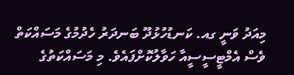މިއަދު ވަނީ ގއ. ކަނޑުހުޅުދޫ ބަނދަރު ހެދުމުގެ މަސައްކަތް ވެސް އެމްޓީސީސީއާ ހަވާލުކޮށްފައެވެ. މި މަސައްކަތުގެ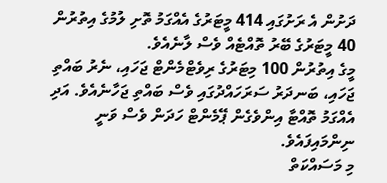ދަށުން އެ ރަށުގައި 414 މީޓަރުގެ އެއްގަމު ތޮށި ލުމުގެ އިތުރުން 40 މީޓަރުގެ ބޭރު ތޮއްޓެއް ވެސް ލާނެއެވެ.
މީގެ އިތުރުން 100 މިޓަރުގެ ރިވެޓްމެންޓް ޖަހައި، ނެރު ބައްތި ޖަހައި، ބަނދަރު ސަރަހައްދުގައި ވެސް ބައްތި ޖަހާނެއެވެ. އަދި އެއްގަމު ތޮއްޓާ އިންވެގެން ޕޭމެންޓް ހަދަން ވެސް ވަނީ ނިންމައިފައެވެ.
މި މަސައްކަތް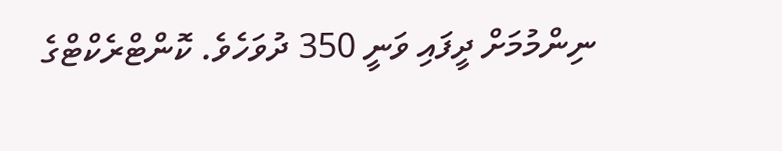ނިންމުމަށް ދީފައި ވަނީ 350 ދުވަހެވެ. ކޮންޓްރެކްޓްގެ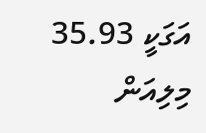އަގަކީ 35.93 މިލިއަން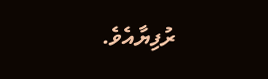ރުފިޔާއެވެ.